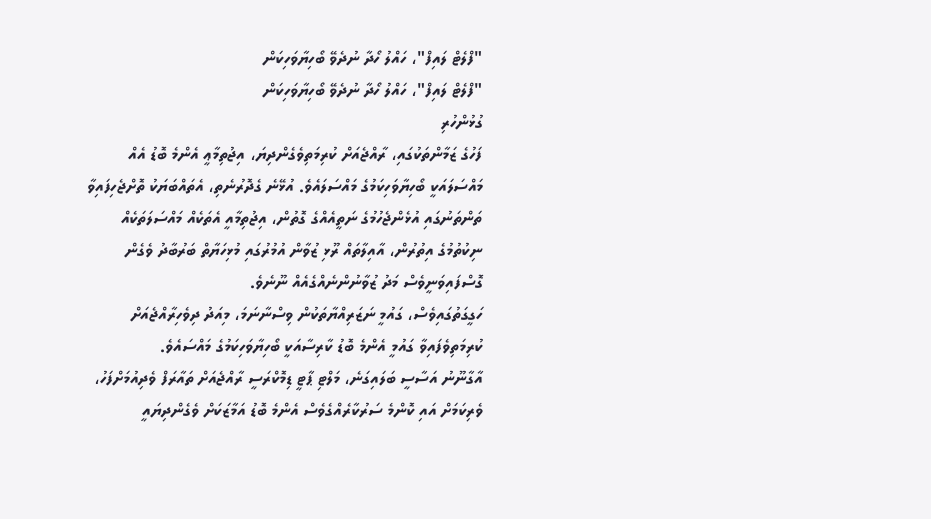"ފްލެޓް ލައިފް"، ހައްލު ހޯދާ ނުދެވޭ ބޯހިޔާވަހިކަން
"ފްލެޓް ލައިފް"، ހައްލު ހޯދާ ނުދެވޭ ބޯހިޔާވަހިކަން
ގުޅުންހުރި
ފަހުގެ ޒަމާންތަކުގައި، ރާއްޖެއަށް ކުރިމަތިވެގެންދިޔަ، އިޖުތިމާޢީ އެންމެ ބޮޑު އެއް މައްސަލައަކީ ބޯހިޔާވަހިކަމުގެ މައްސަލައެވެ. އުޅޭނެ ގެދޮރުނެތި، އެތައްބަޔަކު ތޮށްޖެހިފައިވާ ތަންތަނުގައި އުޅެންޖެހުމުގެ ނަތީއެއްގެ ގޮތުން، އިޖުތިމާއީ އެތަކެއް މައްސަލަތަކެއް ނިކުތުމުގެ އިތުރުން، އާއިލާތައް ރޫޅި ޒުވާން އުމުރުގައި މުޅިހަޔާތް ބަރުބާދު ވެގެން ގޮސްފައިވަނީވެސް މަދު ޒުވާނުންނެއްގެއެއް ނޫނެވެ.
ހަގީގަތުގައިވެސް، ގައުމީ ނަޒަރިއްޔާތަކުން ވިސްނާނަމަ، މިއަދު ދިވެހިރާއްޖެއަށް ކުރިމަތިވެފައިވާ ގައުމީ އެންމެ ބޮޑު ކާރިސާއަކީ ބޯހިޔާވަހިކަމުގެ މައްސައެވެ.
އާގާނޫނު އަސާސީ ބަލައިގަނެ، މަލްޓި ޕާޓީ ޑިމޮކްރަސީ ރާއްޖެއަށް ތައާރަފް ވެދިއުމަށްފަހު، ވެރިކަމަށް އައި ކޮންމެ ސަރުކާރެއްގެވެސް އެންމެ ބޮޑު އަމާޒަކަށް ވެގެންދިޔައީ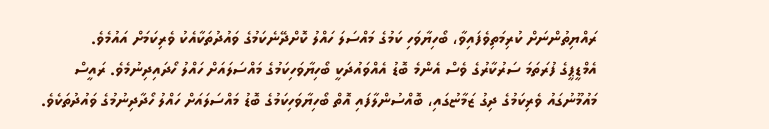ރައްޔިތުންނަށް ކުރިމަތިވެފައިވާ، ބޯހިޔާވަހި ކަމުގެ މައްސަލަ ހައްލު ކޮށްދޭނެކަމުގެ ވައުދުތަކާއެކު ވެރިކަމަށް އައުމެވެ.
އެމްޑީޕީގެ ފުރަތަމަ ސަރުކާރުގެ ވެސް އެންމެ ބޮޑު އެއްވައުދަކީ ބޯހިޔާވަހިކަމުގެ މައްސަލައަށް ހައްލު ހޯދައިދިނުމެވެ. ރައީސް މައުމޫނުގައު ވެރިކަމުގެ ދިގު ޒަމާޏުގައި، ބޮއްސުންލާފައި އޮތް ބޯހިޔާވަހިކަމުގެ ބޮޑު މައްސަލައަށް ހައްލު ހޯދާދިނުމުގެ ވައުދުތަކެވެ.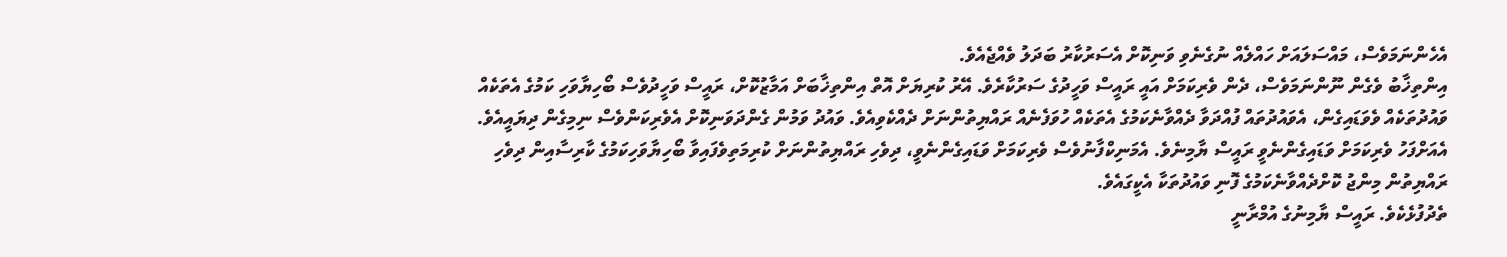އެހެންނަމަވެސް، މައްސަލައަށް ހައްލެއް ނުގެނެވި ވަނިކޮށް އެސަރުކާރު ބަދަލު ވެއްޖެއެވެ.
އިންތިޚާބު ވެގެން ނޫންނަމަވެސް، ދެން ވެރިކަމަށް އައީ ރައީސް ވަހީދުގެ ސަރުކާރެވެ. އޭރު ކުރިޔަށް އޮތް އިންތިޚާބަށް އަމާޒުކޮށް، ރައީސް ވަހީދުވެސް ބޯހިޔާވަހި ކަމުގެ އެތަކެއް ވައުދުތަކެއް ވެވަޑައިގެން، އެވައުދުތައް ފުއްދަވާ ދެއްވާނެކަމުގެ އެތަކެއް ހުވަފެނެއް ރައްޔިތުންނަށް ދެއްކެވިއެވެ. ވައުދު ވަމުން ގެންދަވަނިކޮށް އެވެރިކަންވެސް ނިމިގެން ދިޔައީއެވެ.
އެއަށްފަހު ވެރިކަމަށް ވަޑައިގެންނެވީ ރައީސް ޔާމިނެވެ. އެމަނިކްފާނުވެސް ވެރިކަމަށް ވަޑައިގެންނެވީ، ދިވެހި ރައްޔިތުންނަށް ކުރިމަތިވެފައިވާ ބޯހިޔާވަހިކަމުގެ ކާރިސާއިން ދިވެހި ރައްޔިތުން މިންޖު ކޮށްދެއްވާނެކަމުގެ ފޮނި ވައުދުތަކާ އެކީގައެވެ.
ތެދުފުޅެކެވެ. ރައީސް ޔާމިނުގެ އުމްރާނީ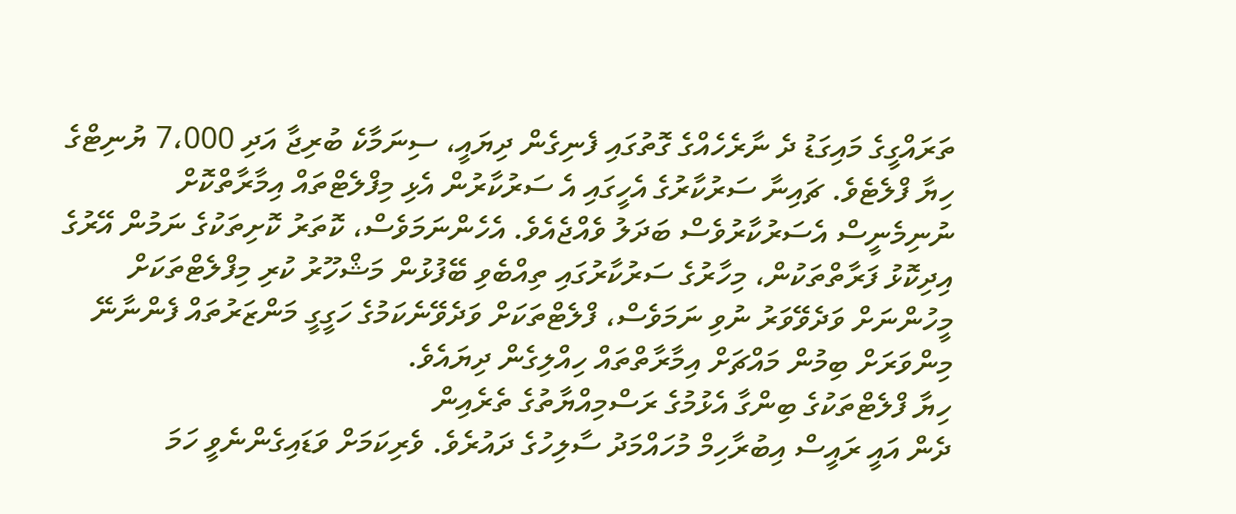ތަރައްގީގެ މައިގަޑު ދެ ނާރެހެއްގެ ގޮތުގައި ފެނިގެން ދިޔައީ، ސިނަމާކެ ބުރިޖާ އަދި 7،000 ޔުނިޓްގެ ހިޔާ ފްލެޓެވެ. ޗައިނާ ސަރުކާރުގެ އެހީގައި އެ ސަރުކާރުން އެޅި މިފްލެޓްތައް އިމާރާތްކޮށް ނުނިމެނީސް އެސަރުކާރުވެސް ބަދަލު ވެއްޖެއެވެ. އެހެންނަމަވެސް، ކޮތަރު ކޮށިތަކުގެ ނަމުން އޭރުގެ އިދިކޮޅު ފަރާތްތަކުން، މިހާރުގެ ސަރުކާރުގައި ތިއްބެވި ބޭފުޅުން މަޝްހޫރު ކުރި މިފްލެޓްތަކަށް މީހުންނަށް ވަދެވޭވަރު ނުވި ނަމަވެސް، ފްލެޓްތަކަށް ވަދެވޭނެކަމުގެ ހަގީގީ މަންޒަރުތައް ފެންނާނޭ މިންވަރަށް ބިމުން މައްޗަށް އިމާރާތްތައް ހިއްލިގެން ދިޔައެވެ.
ހިޔާ ފްލެޓްތަކުގެ ބިންގާ އެޅުމުގެ ރަސްމިއްޔާތުގެ ތެރެއިން
ދެން އައީ ރައީސް އިބުރާހިމް މުހައްމަދު ސާލިހުގެ ދައުރެވެ. ވެރިކަމަށް ވަޑައިގެންނެވީ ހަމަ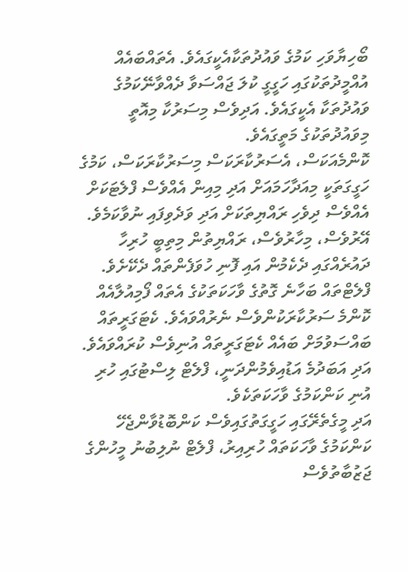ބޯހިޔާވަހި ކަމުގެ ވައުދުތަކާއެކީގައެވެ. އެތައްބައެއް އުއްމީދުތަކުގައި ހަގީގީ ކުލަ ޖައްސަވާ ދެއްވާނޭކަމުގެ ވައުދުތަކާ އެކީގައެވެ. އަދިވެސް މިސަރުކާ މިއޮތީ މިވައުދުތަކުގެ މަތީގައެވެ.
ކޮންމެއަކަސް، އެސަރުކާރަކަސް މިސަރުކާރަކަސް، ކަމުގެ ހަގީގަތަކީ މިއަދާހަމައަށް އަދި މިއިން އެއްވެސް ފްލެޓަކަށް އެއްވެސް ދިވެހި ރައްޔިތަކަށް އަދި ވަދެވިފައި ނުވާކަމެވެ. އޭރުވެސް، މިހާރުވެސް، ރައްޔިތުން މިތިބީ ހުރިހާ ދައުރެއްގައި ދެކެމުން އައި ފޮނި ހުވަފެންތައް ދެކޭށެވެ.
ފްލެޓްތައް ބަހާނެ ގޮތުގެ ވާހަކަތަކުގެ އެތައް ފޯމިއުލާއެއް ކޮންމެ ސަރުކާރަކުންވެސް ނެރުއްވައެވެ. ކެޓަގަރީތައް ބައްސަވުމަށް ބައެއް ކެޓަގަރީތައް އުނިވެސް ކުރައްވައެވެ. އަދި އަބަދުމެ އަޑުއިވެމުންދަނީ، ފްލެޓް ލިސްޓުގައި ހުރި އުނި ކަންކަމުގެ ވާހަކަތަކެވެ.
އަދި މީގެތެރޭގައި ހަގީގަތުގައިވެސް ކަންބޮޑުވާންޖެހޭ ކަންކަމުގެ ވާހަކަތައް ހުރިއިރު، ފްލެޓް ނުލިބުނު މީހުންގެ ޖަޒުބާތުވެސް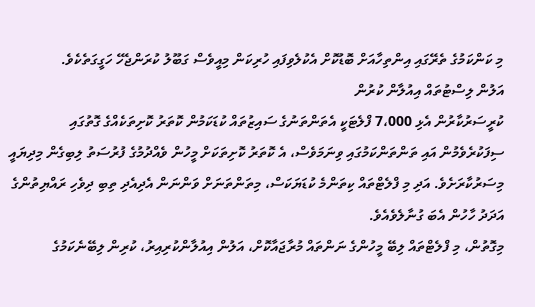މި ކަންކަމުގެ ތެރޭގައި އިންތިހާއަށް ބޮޑުކޮށް އެކުލެވިފައި ހުރިކަން މިއީވެސް ގަބޫލު ކުރަންޖެހޭ ހަގީގަތެކެވެ.
އަލުން ލިސްޓުތައް އިއުލާން ކުރުން
ކުރީސަރުކާރުން އެޅި 7،000 ފްލެޓަކީ އެތަންތަނުގެ ސައިޒުތައް ކުޑަކަމުން ކޮތަރު ކޮށިތަކެއްގެ ގޮތުގައި ސިފަކުރެވެމުން އައި ތަންތަންކަމުގައި ވިނަމަވެސް، އެ ކޮތަރު ކޮށިތަކަށް މީހުން ވެއްދުމުގެ ފުރުސަތު ލިބިގެން މިދިޔައީ މިސަރުކާރަށެވެ. އަދި މި ފްލެޓްތައް ކިތަންމެ ކުޑަޔަކަސް، މިތަންތަނަށް ވަންނަން އެދިއެދި ތިބި ދިވެހި ރައްޔިތުންގެ އަދަދު ހާހުން އެބަ ގުނާލެވެއެވެ.
މިގޮތުން، މި ފްލެޓްތައް ލިބޭ މީހުންގެ ނަންތައް މުރާޖައާކޮށް، އަލުން އިއުލާންކުރިއިރު، ކުރިން ލިބޭނެކަމުގެ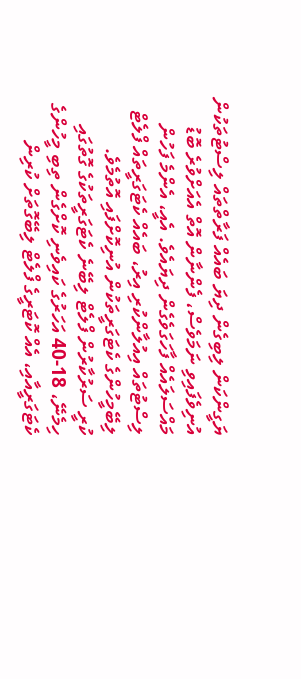ޔަގީންކަން ލިބިގެން ދިޔަ ބައެއް ފަރާތްތައް ލިސްޓުތަކުން އުނިވެފައިވި ނަމަވެސް، ފެންނާން އޮތް އެއަށްވުރެ ބޮޑު މައްސަލައެއް ފާހަގަވެގެން ދިޔައެވެ. އެއީ، އެންމެ ފަހުން ލިސްޓުތައް އިއުލާންކުރި އިރު، ބައެއް ކެޓަގަރީތައް ފްލެޓް ލިބޭމީހުންގެ ކެޓަގަރީތަކުން އުނިކޮށްފައި އޮތުމެވެ.
ކުރީ ސަރުކާރުން ފްލެޓް ލިބޭނެ ކެޓަގަރީތަކުގެ ގޮތުގައި ހިމެނޭ، 18-40 އަހަރުގެ ކައިވެނި ކޮށްގެން ތިބި މީހުންގެ ކެޓަގަރީއާއި، އެއް ކޮޓަރީގެ ފްލެޓް ލިބޭގޮތަށް ކުރިން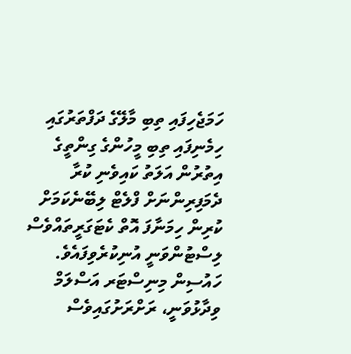ހަމަޖެހިފައި ތިބި މާލޭގެ ދަފްތަރުގައި ހިމެނިފައި ތިބި މީހުންގެ ގިންތީގެ އިތުރުން އަލަތު ކައިވެނި ކުރާ ދެމަފިރިންނަށް ފްލެޓް ލިބޭނެކަމަށް ކުރިން ހިމަނާފަ އޮތް ކެޓަގަރީތައްވެސް ލިސްޓުންވަނީ އުނިކުރެވިފައެވެ.
ހައުސިން މިނިސްޓަރ އަސްލަމް ވިދާޅުވަނީ، ރަށްރަށުގައިވެސް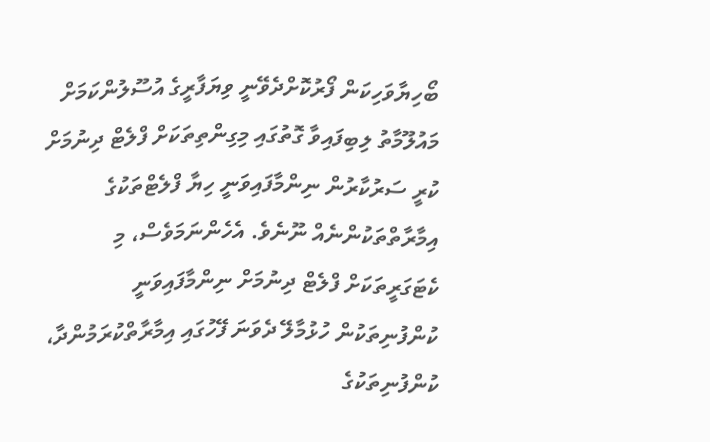ބޯހިޔާވަހިކަން ފޯރުކޮށްދެވޭނީ ވިޔަފާރީގެ އުސޫލުންކަމަށް
މައުލޫމާތު ލިބިފައިވާ ގޮތުގައި މިގިންތިތަކަށް ފްލެޓް ދިނުމަށް ކުރީ ސަރުކާރުން ނިންމާފައިވަނީ ހިޔާ ފްލެޓްތަކުގެ އިމާރާތްތަކުންނެއް ނޫނެވެ. އެހެންނަމަވެސް، މި ކެޓަގަރީތަކަށް ފްލެޓް ދިނުމަށް ނިންމާފައިވަނީ ކުންފުނިތަކުން ހުޅުމާލޭ ދެވަނަ ފޭހުގައި އިމާރާތްކުރަމުންދާ، ކުންފުނިތަކުގެ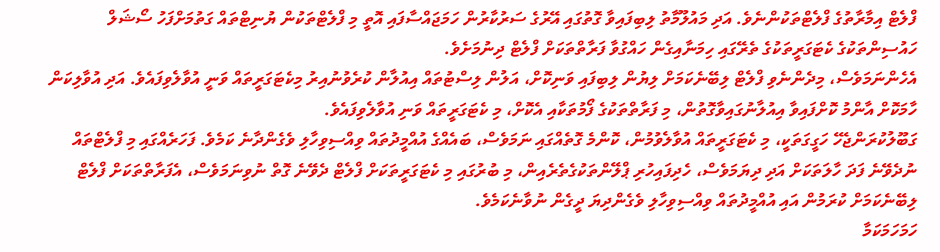ފްލެޓް އިމާރާތުގެ ފްލެޓްތަކުންނެވެ. އަދި މައުލޫމާތު ލިބިފައިވާ ގޮތުގައި އޭރުގެ ސަރުކާރުން ހަމަޖައްސާފައި އޮތީ މި ފްލެޓްތަކުން ޔުނިޓްތައް ގަތުމަށްފަހު ސޯޝަލް ހައުސިންތަކުގެ ކެޓަގަރީތަކުގެ ތެރޭގައި ހިމަނާއިގެން ހައްގުވާ ފަރާތްތަކަށް ފްލެޓް ދިނުމަށެވެ.
އެހެންނަމަވެސް، މިދެންނެވި ފްލެޓް ލިބޭނެކަމަށް ލިޔުން ލިބިފައި ވަނިކޮށް، އަލުން ލިސްޓުތައް އިއުލާން ކުރެވުނުއިރު މިކެޓަގަރީތައް ވަނީ އުވާލެވިފައެވެ. އަދި އުވާލިކަން ހާމަކޮށް އާންމު ކޮށްފައިވާ އިއުލާނުގައިވާގޮތުން، މި ފަރާތްތަކުގެ ފޯމުތަކާއި އެކޮށް، މި ކެޓަގަރީތައް ވަނި އުވާލެވިފައެވެ.
ގަބޫލުކުރަންޖެހޭ ހަގީގަތަކީ، މި ކެޓަގަރީތައް އުވާލެވުމުން، ކޮންމެ ގޮތެއްގައި ނަމަވެސް، ބައެއްގެ އުއްމީދުތައް ވިއްސިވިހާލި ވެގެންދާނެ ކަމެވެ. ފަހަރެއްގައި މި ފްލެޓްތައް ނުދެވޭނެ ފަދަ ހާލަތަކަށް އަދި ދިޔަމަވެސް، ހެދިފައިހުރި ޕްލޭންތަކުގެތެރެއިން، މި ބުރުގައި މި ކެޓަގަރީތަކަށް ފްލެޓް ދެވޭނެ ގޮތް ނުވިނަމަވެސް، އެފަރާތްތަކަށް ފްލެޓް ލިބޭނެކަމަށް ކުރަމުން އައި އުއްމީދުތައް ވިއްސިވިހާލި ވެގެންދިޔަ ދީގެން ނުވާނެކަމެވެ.
ހަމަހަމަކަމާ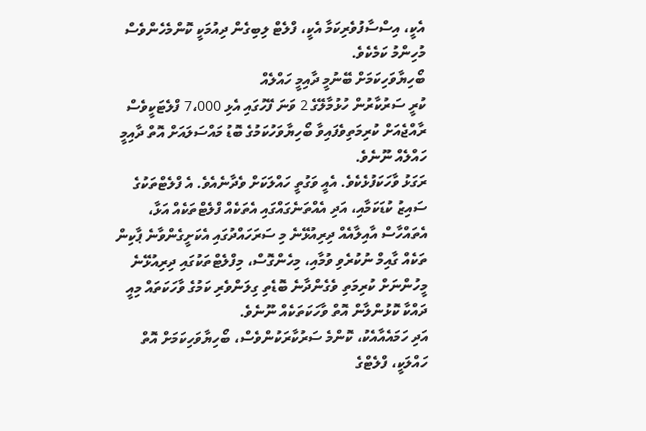އެކީ، އިސްސާފުވެރިކަމާ އެކީ، ފްލެޓް ލިބިގެން ދިއުމަކީ ކޮންމެހެންވެސް މުހިންމު ކަމެކެވެ.
ބޯހިޔާވަހިކަމަށް ބޭނުމީ ދާއިމީ ހައްލެއް
ކުރީ ސަރުކާރުން ހުޅުމާލޭގެ 2 ވަނަ ފޭހުގައި އެޅި 7،000 ފްލެޓަކީވެސް ރާއްޖެއަށް ކުރިމަތިވެފައިވާ ބޯހިޔާވަހުކަމުގެ ބޮޑު މައްސަލައަށް އޮތް ދާއިމީ ހައްލެއް ނޫނެވެ.
ރަގަޅު ވާހަކަފުޅެކެވެ. އެއީ ވަގުތީ ހައްލަކަށް ވެދާނެއެވެ. އެ ފްލެޓްތަކުގެ ސައިޒު ކުޑަކަމާއި، އަދި އެއްތަނެގައްގައި އެތަކެއް ފްލެޓްތަކެއް އަޅާ، އެތައްހާސް އާއިލާއެއް ދިރިއުޅޭނެ މި ސަރަހައްދުގައި އެކަށީގެންވާނެ ޕާކިން ތަކެއް ގާއިމް ނުކުރެވި ވުމާއި، މިހެންގޮސް، މިފްލެޓްތަކުގައި ދިރިއުޅޭނެ މީހުންނަށް ކުރިމަތި ވެގެންދާނެ ބޮޑެތި ގިލަންވެރި ކަމުގެ ވާހަކަތައް މިއީ ދައްކާ ކޮޅުންލާން އޮތް ވާހަކަތަކެއް ނޫނެވެ.
އަދި ހަމައެއާއެކު، ކޮންމެ ސަރުކާރަކުންވެސް، ބޯހިޔާވަހިކަމަށް އޮތް ހައްލަކީ، ފްލެޓްގެ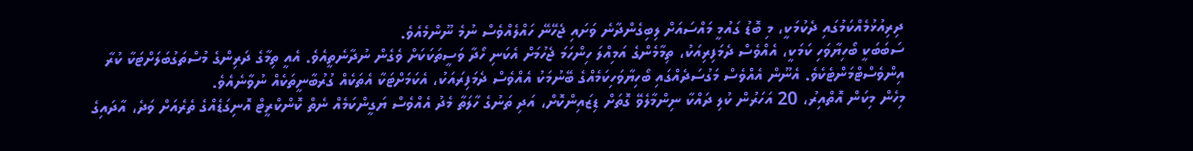ދިރިއުޅުމެއްކަމުގައި ދެކުމަކީ، މި ބޮޑު ގައުމީ މައްސައަށް ލިބިގެންދާނެ ވަށައި ޖެހޭނޭ ހައްލެއްވެސް ނުމެ ނޫންމެއެވެ.
ސަބަބަކީ ބޯހިޔާވަހި ކަމަކީ، އެއްވެސް ދެމަފިރިއަކު، ތިމާމެންގެ އަމިއްލަ ހިންހަމަ ޖެހުމަށް އެކަނި ހޯދާ ވަސީތަކަކަށް ވެގެން ނުދާނެތީއެވެ. އެއީ ތިމާގެ ދަރިންގެ މުސްތަގުބަލަށްޓަކާ ކުރާ އިންވެސްޓްމަންޓެކެވެ. އެނޫން އެއްވެސް މަގުސަދެއްގައި ބޯހިޔާވަހިކަމެއްގެ ބޭނުމަކު އެއްވެސް ދެމަފިރައަކު، އެކަމަށްޓަކާ އެތަކެއް ގުރުބާނީތަކެއް ނުވާނެއެވެ.
މިހެން މިކަން އޮތްއިރު، 20 އަހަރުން ކުލި ދައްކާ ނިންމާލެވޭ ގޮތަށް ޑިޒައިންކޮށް، އަދި ތަނުގެ ހާލަތާ މެދު އެއްވެސް ޔަގީންކަމެއް ނެތް ކޮންކްރީޓް އޮނިގަޑެއްގެ ތެރެއަށް ވަދެ، އާދައިގެ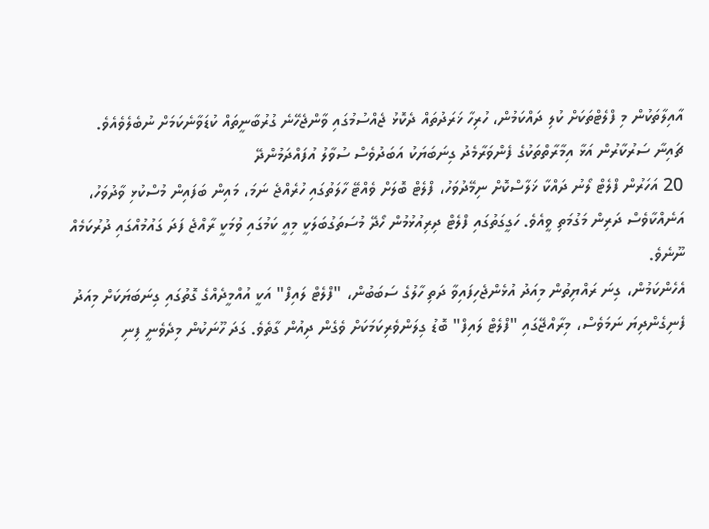އާއިލާތަކުން މި ފްލެޓްތަކަށް ކުލި ދައްކަމުން، ހުރިހާ ޚަރަދުތައް ދެކޮޅު ޖެއްސުމުގައި ވާންޖެހޭނެ ގުރުބާނީތައް ކުޑަވާނެކަމަށް ނުބެލެވެއެވެ.
ޗައިނާ ސަރުކާރުން އަޅާ އިމާރާތްތަކުގެ ފެންވަރާމެދު ގިނަބަޔަކު އަބަދުވެސް ސުވާލު އުފައްދަމުންދޭ
20 އަހަރުން ފްލެޓް ލޯނު ދައްކާ ޚަލާސްކޮށް ނިމޭދުވަހު، ފްލެޓް ބޮލަށް ވެއްޓޭ ހާލަތުގައި ހުރެއްޖެ ނަމަ، މައިން ބަފައިން މުސްކުޅި ވާދުވަހު، އަނެއްކާވެސް ދަރިން މަގުމަތި ވީއެވެ. ހަގީގަތުގައި ފްލެޓް ދިރިއުޅުމުން ހޯދޭ މުސަތަގުބަލަކީ މިއީ ކަމުގައި ވުމަކީ ރާއްޖެ ފަދަ ގައުމުއްގައި ދުރުކަމެއް ނޫނެވެ.
އެހެންކަމުން، ގިނަ ރައްޔިތުން މިއަދު އުޅެންޖެހިފައިވާ ދަތި ހާލުގެ ސަބަބުން، "ފްލެޓް ލައިފް" އަކީ އުއްމީދެއްގެ ގޮތުގައި ގިނަބަޔަކަށް މިއަދު ފެނިގެންދިޔަ ނަމަވެސް، މިރާއްޖޭގައި "ފްލެޓް ލައިފް" ބޮޑު ގިލަންވެރިކަމަކަށް ވެގެން ދިއުން ގާތެވެ. ގަދަ ހޫނަކުން މިދެވެނީ ފިނި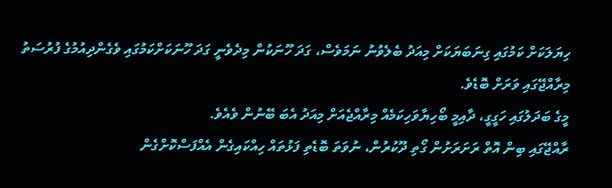ހިޔަލަކަށް ކަމުގައި ގިނަބަޔަކަށް މިއަދު ބެލެވުނު ނަމަވެސް، ގަދަ ހޫނަކުން މިދެވެނީ ގަދަ ހޫނަކަށްކަމުގައި ވެގެންދިއުމުގެ ފުރުސަތު މިރާއްޖޭގައި ވަރަށް ބޮޑެވެ.
މީގެ ބަދަލުގައި ހަގީގީ، ދާއިމީ ބޯހިޔާވަހިކަމެއް މިރާއްޖެއަށް މިއަދު އެބަ ބޭނުން ވެއެވެ.
ރާއްޖޭގައި ބިން އޮތް ރަށަރަށުން ގޯތި ދޫކުރުން، ނުވަތަ ބޮޑެތި ފަޅުތައް ހިއްކައިގެން އެއްފަސްކޮށްގެން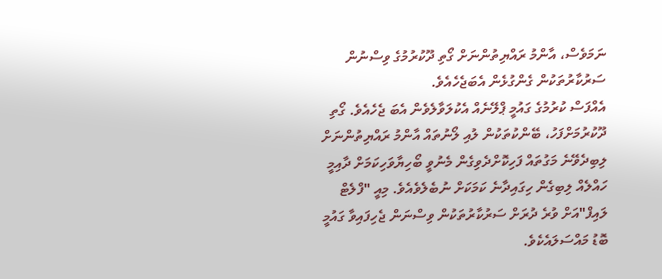ނަމަވެސް، އާންމު ރައްޔިތުންނަށް ގޯތި ދޫކުރުމުގެ ވިސްނުން ސަރުކާރުތަކުން ގެންގުޅެން އެބަޖެހެއެވެ.
އެއްފަސް ކުރުމުގެ ގައުމީ ޕްލޭނެއް އެކުލަވާލެވެން އެބަ ޖެހެއެވެ. ގޯތި ދޫކުރުމަށްފަހު، ބޭންކުތަކުން ލުއި ލޯނުތައް އާންމު ރައްޔިތުންނަށް ލިބިދެވޭނެ މަގުތައް ފަހިކޮށްދެވިގެން މެނުވީ ބޯހިޔާވަހިކަމަށް ދާއިމީ ހައްލެއް ލިބިގެން ހިގައިދާނެ ކަމަކަށް ނުބެލެވެއެވެ. މިއީ "ފްލެޓް ލައިފް"އަށް ވުރެ ދުރަށް ސަރުކާރުތަކުން ވިސްނަން ޖެހިފައިވާ ގައުމީ ބޮޑު މައްސަލައެކެވެ.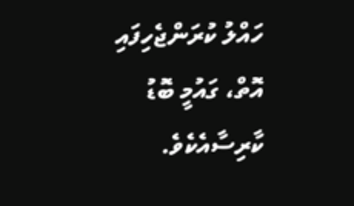ހައްލު ކުރަންޖެހިފައި އޮތް، ގައުމީ ބޮޑު ކާރިސާއެކެވެ.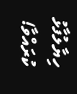ހިޔާލުފާޅު ކުރައްވާ!